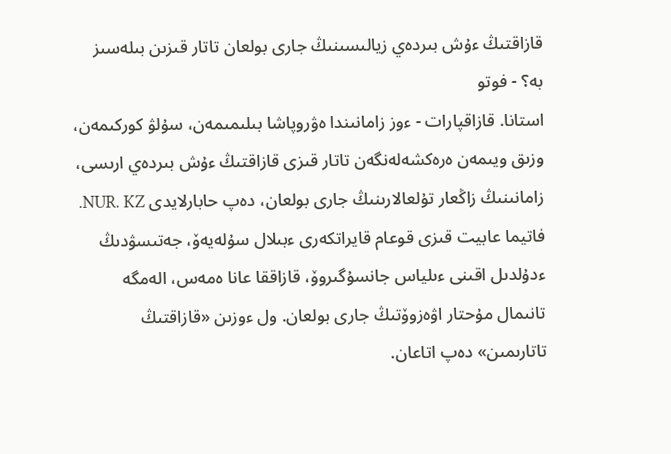قازاقتىڭ ءۇش بىردەي زيالىسىنىڭ جارى بولعان تاتار قىزىن بىلەسىز بە؟ - فوتو
استانا. قازاقپارات - ءوز زامانىندا ەۋروپاشا بىلىمىمەن، سۇلۋ كوركىمەن، وزىق ويىمەن ەرەكشەلەنگەن تاتار قىزى قازاقتىڭ ءۇش بىردەي ارىسى، زامانىنىڭ زاڭعار تۇلعالارىنىڭ جارى بولعان، دەپ حابارلايدى NUR. KZ.
فاتيما عابيت قىزى قوعام قايراتكەرى ءبىلال سۇلەيەۆ، جەتىسۋدىڭ ءدۇلدىل اقىنى ءىلياس جانسۇگىروۆ، قازاققا عانا ەمەس، الەمگە تانىمال مۇحتار اۋەزوۆتىڭ جارى بولعان. ول ءوزىن «قازاقتىڭ تاتارىمىن» دەپ اتاعان.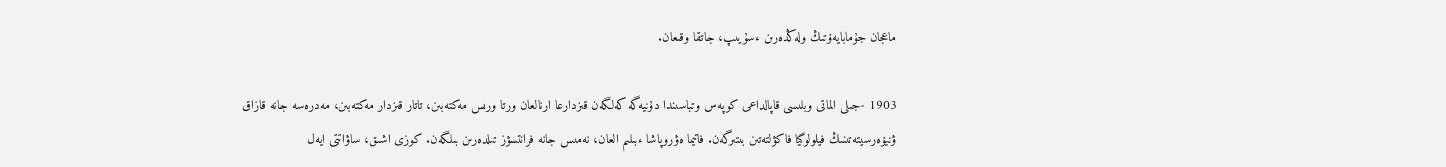ماعجان جۇمابايەۆتىڭ ولەڭدەرىن ءسۇيىپ، جاتقا وقىعان.

1903 -جىلى الماتى وبلىسى قاپالداعى كوپەس وتباسىندا دۇنيەگە كەلگەن قىزدارعا ارنالعان ورتا ورىس مەكتەبىن، تاتار قىزدار مەكتەبىن، مەدرەسە جانە قازاق ۋنيۆەرسيتەتىنىڭ فيلولوگيا فاكۋلتەتىن بىتىرگەن. فاتيما ەۋروپاشا ءبىلىم العان، نەمىس جانە فرانتسۋز تىلدەرىن بىلگەن. كوزى اشىق، ساۋاتتى ايەل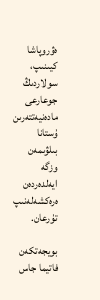ەۋروپاشا كيىنىپ، سولاردىڭ جوعارعى مادەنيەتتەرىن ۇستانا بىلۋىمەن وزگە ايەلدەردەن ەرەكشەلەنىپ تۇرعان.

بويجەتكەن فاتيما جاس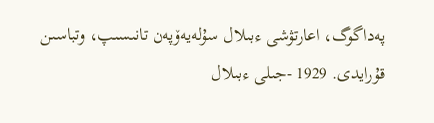پەداگوگ، اعارتۋشى ءبىلال سۇلەيەۆپەن تانىسىپ، وتباسىن قۇرايدى. 1929 -جىلى ءبىلال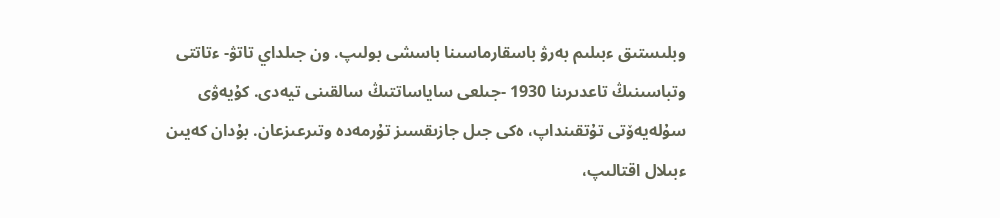وبلىستىق ءبىلىم بەرۋ باسقارماسىنا باسشى بولىپ. ون جىلداي تاتۋ- ءتاتتى وتباسىنىڭ تاعدىرىنا 1930 -جىلعى ساياساتتىڭ سالقىنى تيەدى. كۇيەۋى سۇلەيەۆتى تۇتقىنداپ، ەكى جىل جازىقسىز تۇرمەدە وتىرعىزعان. بۇدان كەيىن ءبىلال اقتالىپ،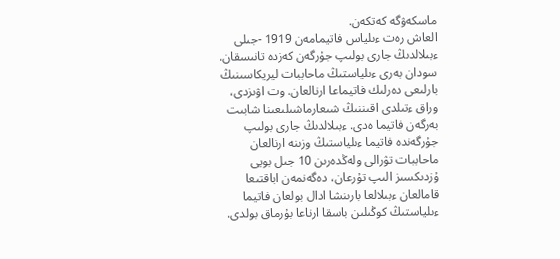ماسكەۋگە كەتكەن.
العاش رەت ءىلياس فاتيمامەن 1919 -جىلى ءبىلالدىڭ جارى بولىپ جۇرگەن كەزدە تانىسقان. سودان بەرى ءىلياستىڭ ماحاببات ليريكاسىنىڭ بارلىعى دەرلىك فاتيماعا ارنالعان. وت اۋىزدى، وراق ءتىلدى اقىننىڭ شىعارماشىلىعىنا شابىت بەرگەن فاتيما ەدى. ءبىلالدىڭ جارى بولىپ جۇرگەندە فاتيما ءىلياستىڭ وزىنە ارنالعان ماحاببات تۋرالى ولەڭدەرىن 10 جىل بويى ۇزدىكسىز الىپ تۇرعان، دەگەنمەن اباقتىعا قامالعان ءبىلالعا بارىنشا ادال بولعان فاتيما ءىلياستىڭ كوڭىلىن باسقا ارناعا بۇرماق بولدى.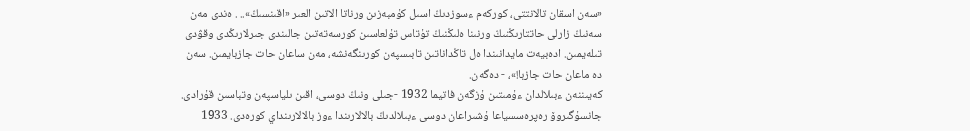«سەن اسقان تالانتتى، كوركەم ءسوزدىڭ اسىل كۇمبەزىن ورناتا الاتىن العىر «اقىنسىڭ».. . ەندى مەن سەنىڭ زارلى حاتتارىڭنىڭ ورنىنا ەلىڭنىڭ تۇتاس تۇلعاسىن كورسەتەتىن جالىندى جىرلارىڭدى وقۋدى تىلەيمىن. ادەبيەت مايدانىندا ەل تاڭداناتىن تابىسپەن كورىنگەنشە، مەن ساعان حات جازبايمىن. سەن دە ماعان حات جازبا!»، - دەگەن.
كەيىننەن ءبىلالدان ءۇمىتىن ۇزگەن فاتيما 1932 -جىلى ونىڭ دوسى، اقىن ىلياسپەن وتباسىن قۇرادى. جانسۇگىروۆ رەپرەسسياعا ۇشىراعان دوسى ءبىلالدىڭ بالالارىندا ءوز بالالارىنداي كورەدى. 1933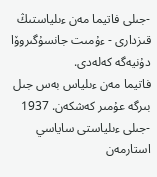-جىلى فاتيما مەن ءىلياستىڭ قىزدارى - ءۇمىت جانسۇگىروۆا دۇنيەگە كەلەدى.
فاتيما مەن ءىلياس بەس جىل بىرگە عۇمىر كەشكەن. 1937 -جىلى ءىلياستى ساياسي استارمەن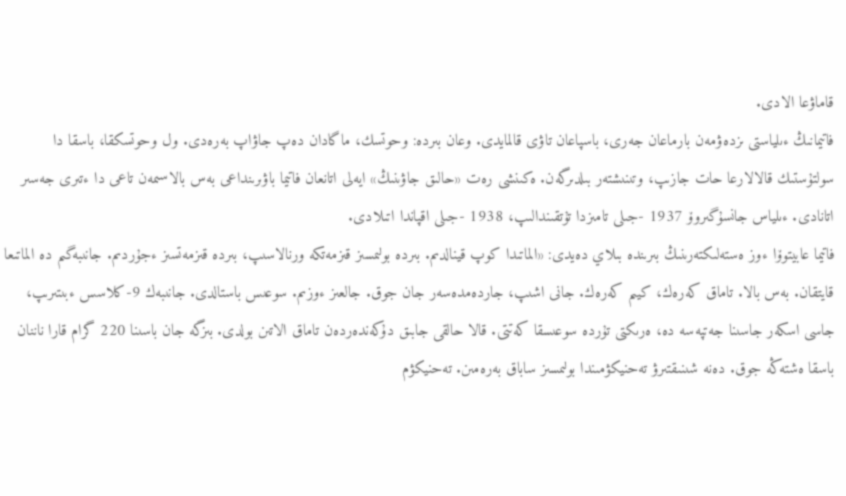قاماۋعا الادى.
فاتيمانىڭ ءىلياستى ىزدەۋمەن بارماعان جەرى، باسپاعان تاۋى قالمايدى. وعان بىردە: وحوتسك، ماگادان دەپ جاۋاپ بەرەدى. ول وحوتسكقا، باسقا دا سولتۇستىك قالالارعا حات جازىپ، وتىنىشتەر بىلدىرگەن. ەكىنشى رەت «حالىق جاۋىنىڭ» ايەلى اتانعان فاتيما باۋىرىنداعى بەس بالاسىمەن تاعى دا ءتىرى جەسىر اتانادى. ءىلياس جانسۇگىروۆ 1937 -جىلى تامىزدا تۇتقىندالىپ، 1938 -جىلى اقپاندا اتىلادى.
فاتيما عابيتوۆا ءوز ەستەلىكتەرىنىڭ بىرىندە بىلاي دەيدى: «الماتىدا كوپ قينالدىم. بىردە بولىمسىز قىزمەتكە ورنالاسىپ، بىردە قىزمەتسىز ءجۇردىم. جانىبەگىم دە الماتىعا قايتقان. بەس بالا. تاماق كەرەك، كيىم كەرەك. جانى اشىپ، جاردەمدەسەر جان جوق. جالعىز ءوزىم. سوعىس باستالدى. جانىبەك 9-كلاسس ءبىتىرىپ، جاسى اسكەر جاسىنا جەتپەسە دە، ەرىكتى تۇردە سوعىسقا كەتتى. قالا حالقى جابىق دۇكەندەردەن تاماق الاتىن بولدى. بىزگە جان باسىنا 220 گرام قارا ناننان باسقا ەشتەڭە جوق. دەنە شىنىقتىرۋ تەحنيكۋمىندا بولىمسىز ساباق بەرەمىن. تەحنيكۋم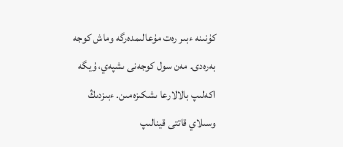كۇنىنە ءبىر رەت مۇعالىمدەرگە وماش كوجە بەرەدى. مەن سول كوجەنى ىشپەي، ۇيگە اكەلىپ بالالارعا ىشكىزەمىن. ءبىزدىڭ وسىلاي قاتتى قينالىپ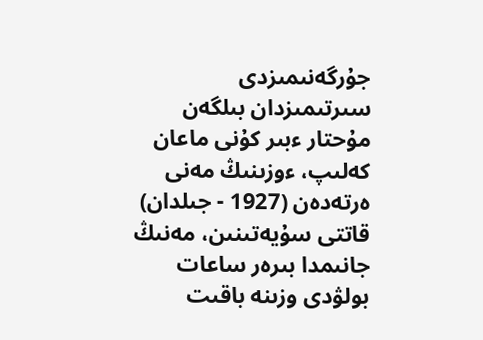جۇرگەنىمىزدى سىرتىمىزدان بىلگەن مۇحتار ءبىر كۇنى ماعان كەلىپ، ءوزىنىڭ مەنى ەرتەدەن (1927 - جىلدان) قاتتى سۇيەتىنىن، مەنىڭ جانىمدا بىرەر ساعات بولۋدى وزىنە باقىت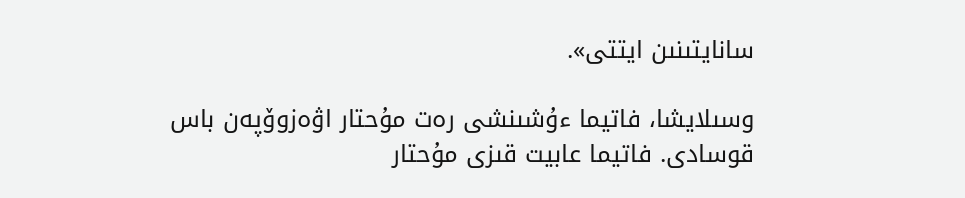سانايتىنىن ايتتى».

وسىلايشا، فاتيما ءۇشىنشى رەت مۇحتار اۋەزوۆپەن باس قوسادى. فاتيما عابيت قىزى مۇحتار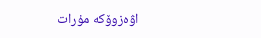اۋەزوۆكە مۇرات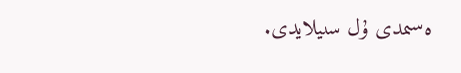ەسىمدى ۇل سىيلايدى.